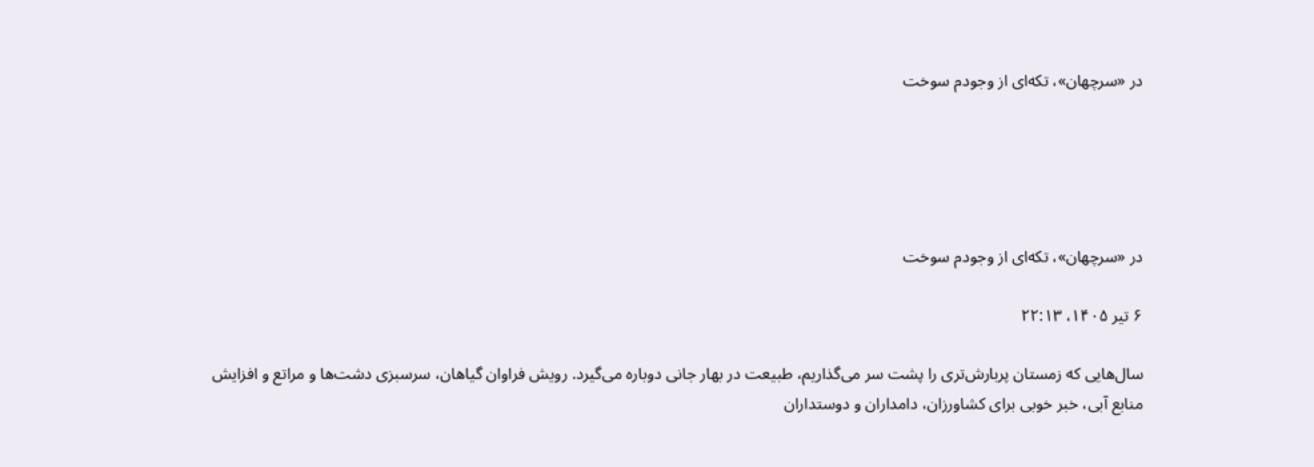در «سرچهان»، تکه‌ای از وجودم سوخت





در «سرچهان»، تکه‌ای از وجودم سوخت

۶ تیر ۱۴۰۵، ۲۲:۱۳

سال‌هایی که زمستان پربارش‌تری را پشت سر می‌گذاریم، طبیعت در بهار جانی دوباره می‌گیرد. رویش فراوان گیاهان، سرسبزی دشت‌ها و مراتع و افزایش منابع آبی، خبر خوبی برای کشاورزان، دامداران و دوستداران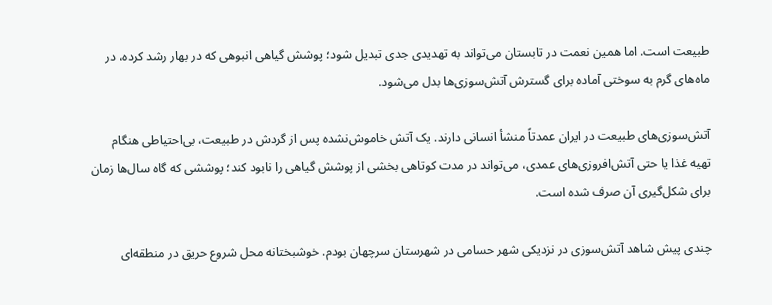طبیعت است. اما همین نعمت در تابستان می‌تواند به تهدیدی جدی تبدیل شود؛ پوشش گیاهی انبوهی که در بهار رشد کرده، در ماه‌های گرم به سوختی آماده برای گسترش آتش‌سوزی‌ها بدل می‌شود.

آتش‌سوزی‌های طبیعت در ایران عمدتاً منشأ انسانی دارند. یک آتش خاموش‌نشده پس از گردش در طبیعت، بی‌احتیاطی هنگام تهیه غذا یا حتی آتش‌افروزی‌های عمدی، می‌تواند در مدت کوتاهی بخشی از پوشش گیاهی را نابود کند؛ پوششی که گاه سال‌ها زمان برای شکل‌گیری آن صرف شده است.

چندی پیش شاهد آتش‌سوزی در نزدیکی شهر حسامی در شهرستان سرچهان بودم. خوشبختانه محل شروع حریق در منطقه‌ای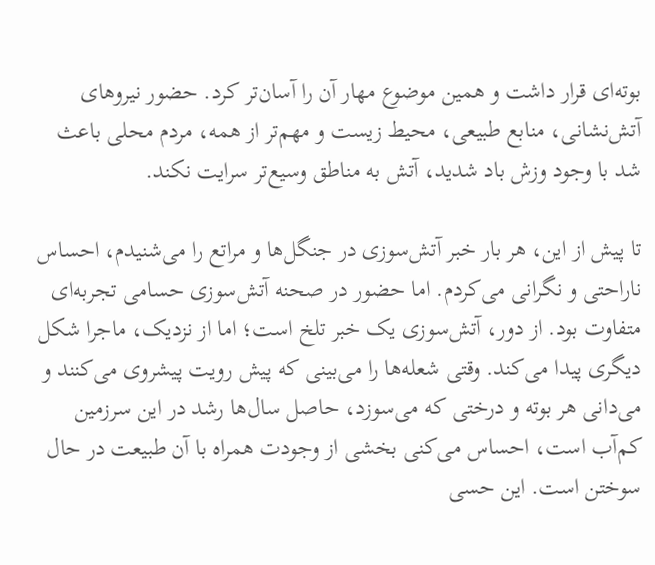بوته‌ای قرار داشت و همین موضوع مهار آن را آسان‌تر کرد. حضور نیروهای آتش‌نشانی، منابع طبیعی، محیط زیست و مهم‌تر از همه، مردم محلی باعث شد با وجود وزش باد شدید، آتش به مناطق وسیع‌تر سرایت نکند.

تا پیش از این، هر بار خبر آتش‌سوزی در جنگل‌ها و مراتع را می‌شنیدم، احساس ناراحتی و نگرانی می‌کردم. اما حضور در صحنه آتش‌سوزی حسامی تجربه‌ای متفاوت بود. از دور، آتش‌سوزی یک خبر تلخ است؛ اما از نزدیک، ماجرا شکل دیگری پیدا می‌کند. وقتی شعله‌ها را می‌بینی که پیش رویت پیشروی می‌کنند و می‌دانی هر بوته و درختی که می‌سوزد، حاصل سال‌ها رشد در این سرزمین کم‌آب است، احساس می‌کنی بخشی از وجودت همراه با آن طبیعت در حال سوختن است. این حسی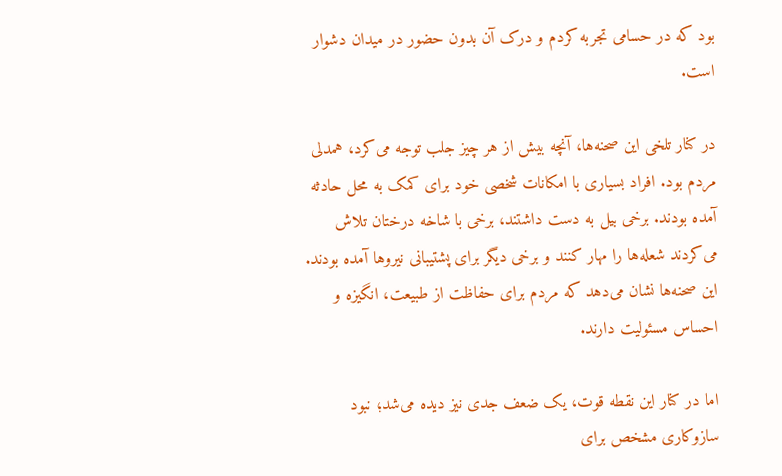بود که در حسامی تجربه کردم و درک آن بدون حضور در میدان دشوار است.

در کنار تلخی این صحنه‌ها، آنچه بیش از هر چیز جلب توجه می‌کرد، همدلی مردم بود. افراد بسیاری با امکانات شخصی خود برای کمک به محل حادثه آمده بودند. برخی بیل به دست داشتند، برخی با شاخه درختان تلاش می‌کردند شعله‌ها را مهار کنند و برخی دیگر برای پشتیبانی نیروها آمده بودند. این صحنه‌ها نشان می‌دهد که مردم برای حفاظت از طبیعت، انگیزه و احساس مسئولیت دارند.

اما در کنار این نقطه قوت، یک ضعف جدی نیز دیده می‌شد؛ نبود سازوکاری مشخص برای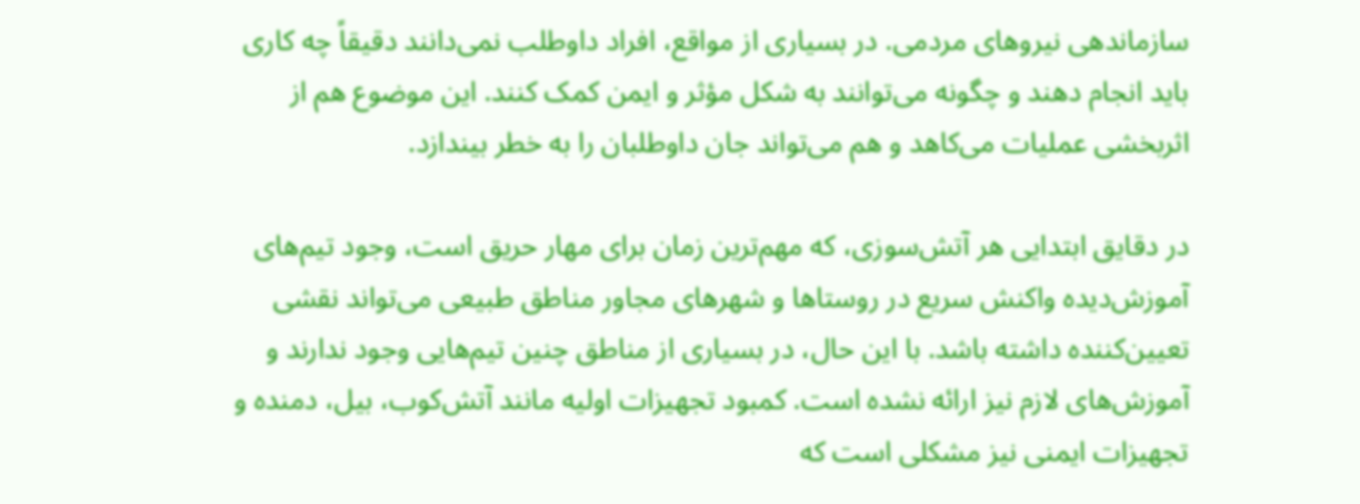سازماندهی نیروهای مردمی. در بسیاری از مواقع، افراد داوطلب نمی‌دانند دقیقاً چه کاری باید انجام دهند و چگونه می‌توانند به شکل مؤثر و ایمن کمک کنند. این موضوع هم از اثربخشی عملیات می‌کاهد و هم می‌تواند جان داوطلبان را به خطر بیندازد.

در دقایق ابتدایی هر آتش‌سوزی، که مهم‌ترین زمان برای مهار حریق است، وجود تیم‌های آموزش‌دیده واکنش سریع در روستاها و شهرهای مجاور مناطق طبیعی می‌تواند نقشی تعیین‌کننده داشته باشد. با این حال، در بسیاری از مناطق چنین تیم‌هایی وجود ندارند و آموزش‌های لازم نیز ارائه نشده است. کمبود تجهیزات اولیه مانند آتش‌کوب، بیل، دمنده و تجهیزات ایمنی نیز مشکلی است که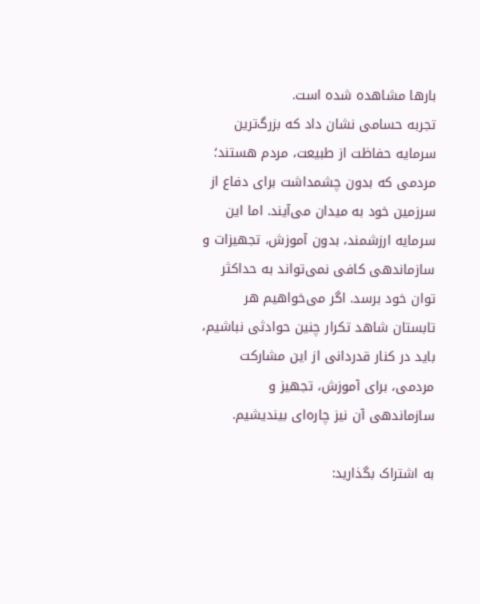بارها مشاهده شده است.
تجربه حسامی نشان داد که بزرگ‌ترین سرمایه حفاظت از طبیعت، مردم هستند؛ مردمی که بدون چشمداشت برای دفاع از سرزمین خود به میدان می‌آیند. اما این سرمایه ارزشمند، بدون آموزش، تجهیزات و سازماندهی کافی نمی‌تواند به حداکثر توان خود برسد. اگر می‌خواهیم هر تابستان شاهد تکرار چنین حوادثی نباشیم، باید در کنار قدردانی از این مشارکت مردمی، برای آموزش، تجهیز و سازماندهی آن نیز چاره‌ای بیندیشیم.

به اشتراک بگذارید: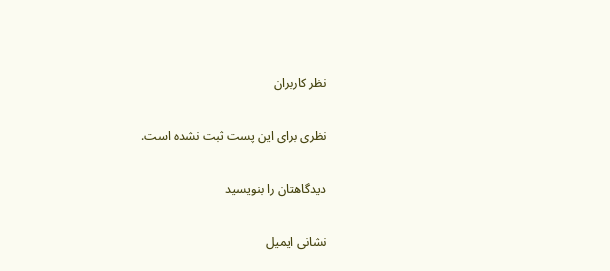نظر کاربران

نظری برای این پست ثبت نشده است.

دیدگاهتان را بنویسید

نشانی ایمیل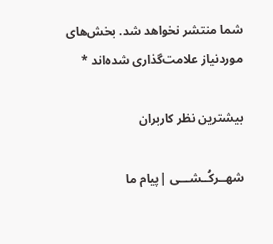شما منتشر نخواهد شد. بخش‌های موردنیاز علامت‌گذاری شده‌اند *

بیشترین نظر کاربران

شهــرکُــشـــی |پیام ما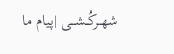شهــرکُــشـــی |پیام ما